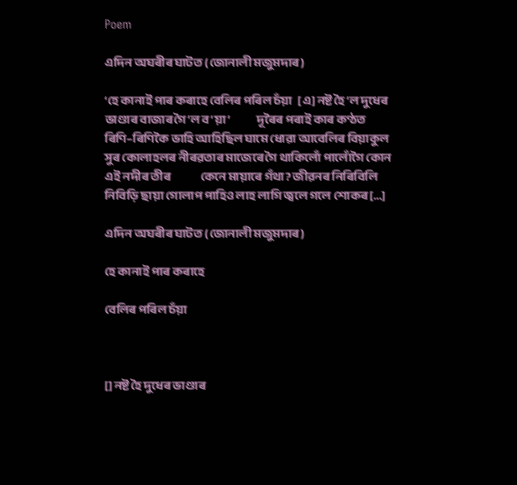Poem

এদিন অঘৰীৰ ঘাটত (জোনালী মজুমদাৰ)

‘হে কানাই পাৰ কৰাহে বেলিৰ পৰিল চঁয়া   [এ] নষ্ট হৈ’ল দুধেৰ ভাণ্ডাৰ বাজাৰ গৈ’ল ব’য়া’             দূৰৈৰ পৰাই কাৰ কণ্ঠত ৰিণি–ৰিণিকৈ ভাহি আহিছিল ঘামে ধোৱা আবেলিৰ বিয়াকুল সুৰ কোলাহলৰ নীৰৱতাৰ মাজেৰে গৈ থাকিলোঁ পালোঁগৈ কোন এই নদীৰ তীৰ               কেনে মায়াৰে গঁথা? জীৱনৰ নিৰিবিলি নিবিড়ি ছায়া গোলাপ পাহিও লাহ লাগি জ্বলে গলে শোকৰ […]

এদিন অঘৰীৰ ঘাটত (জোনালী মজুমদাৰ)

হে কানাই পাৰ কৰাহে

বেলিৰ পৰিল চঁয়া



[] নষ্ট হৈ দুধেৰ ভাণ্ডাৰ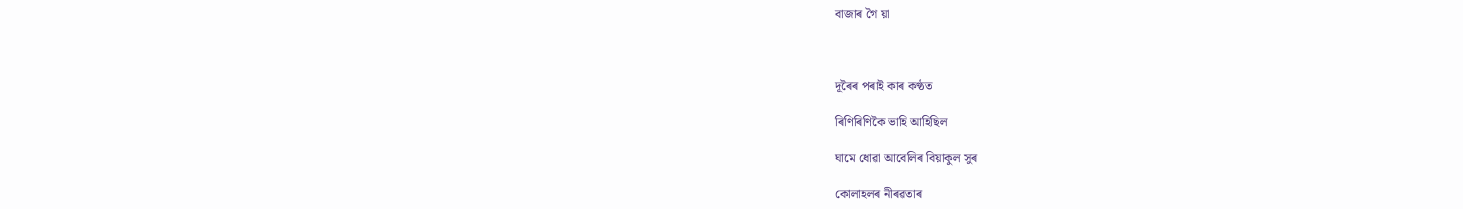বাজাৰ গৈ য়া



দূৰৈৰ পৰাই কাৰ কণ্ঠত

ৰিণিৰিণিকৈ ভাহি আহিছিল

ঘামে ধোৱা আবেলিৰ বিয়াকুল সুৰ

কোলাহলৰ নীৰৱতাৰ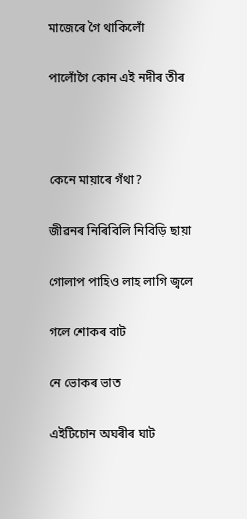মাজেৰে গৈ থাকিলোঁ

পালোঁগৈ কোন এই নদীৰ তীৰ



কেনে মায়াৰে গঁথা?

জীৱনৰ নিৰিবিলি নিবিড়ি ছায়া

গোলাপ পাহিও লাহ লাগি জ্বলে

গলে শোকৰ বাট

নে ভোকৰ ভাত

এইটিচোন অঘৰীৰ ঘাট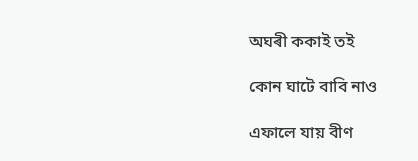অঘৰী ককাই তই

কোন ঘাটে বাবি নাও

এফালে যায় বীণ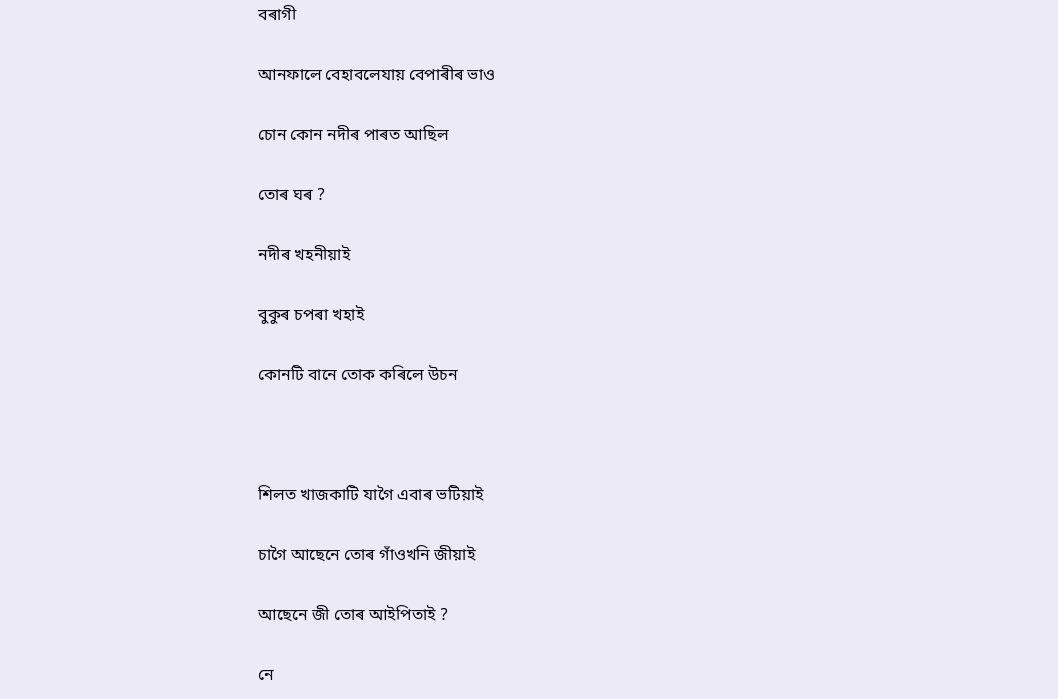বৰাগী

আনফালে বেহাবলেযায় বেপাৰীৰ ভাও

চোন কোন নদীৰ পাৰত আছিল

তোৰ ঘৰ ?

নদীৰ খহনীয়াই

বুকুৰ চপৰা খহাই

কোনটি বানে তোক কৰিলে উচন



শিলত খাজকাটি যাগৈ এবাৰ ভটিয়াই

চাগৈ আছেনে তোৰ গাঁওখনি জীয়াই

আছেনে জী তোৰ আইপিতাই ?

নে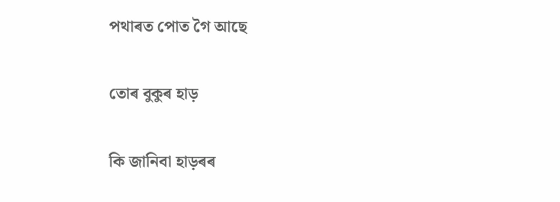পথাৰত পোত গৈ আছে

তোৰ বুকুৰ হাড়

কি জানিবা হাড়ৰৰ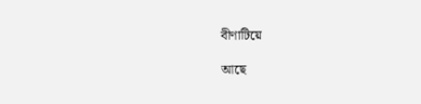বীণাটিয়ে

আছে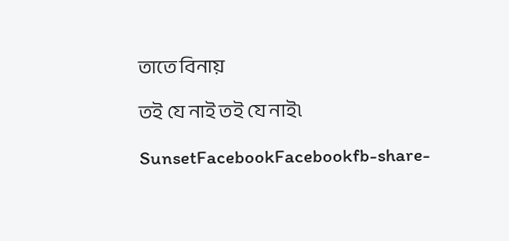তাতে বিনায়

তই যে নাই তই যে নাই৷

SunsetFacebookFacebookfb-share-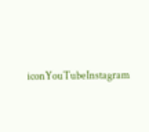iconYouTubeInstagram